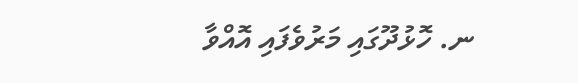ނ. ހޮޅުދޫގައި މަރުވެފައި އޮއްވާ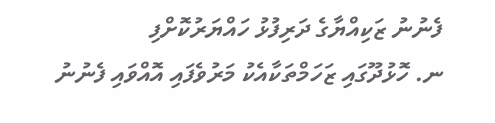ފެނުނު ޒަކިއްޔާގެ ދަރިފުޅު ހައްޔަރުކޮށްފި
ނ. ހޮޅުދޫގައި ޒަހަމްތަކާއެކު މަރުވެފައި އޮއްވައި ފެނުނު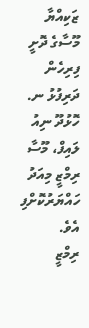ޒަކިއްޔާ މޫސާގެ ދޮށީ ފިރިހެން ދަރިފުޅު ނ. ހޮޅުދޫ ނިއު ލައިފް، މޫސާ ރިމްޒީ މިއަދު ހައްޔަރުކޮށްފި އެވެ.
ރިމްޒީ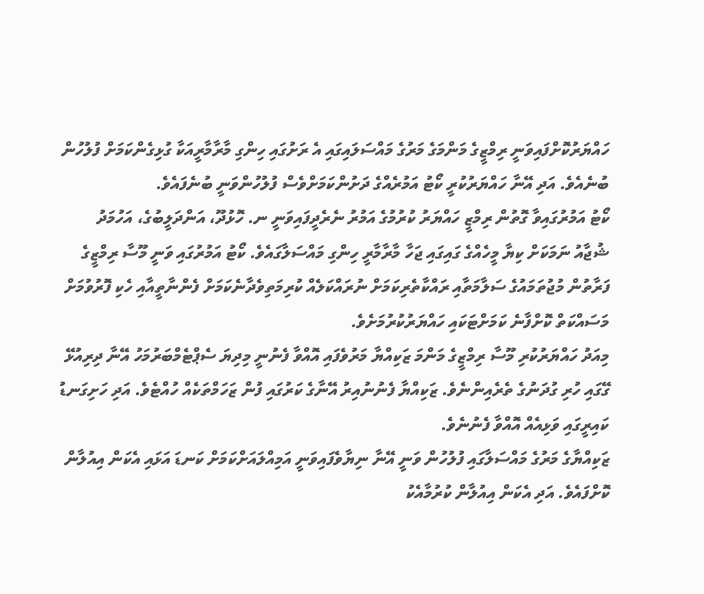ހައްޔަރުކޮށްފައިވަނީ ރިމްޒީގެ މަންމަގެ މަރުގެ މައްސަލައިގައި އެ ރަށުގައި ހިންގި މާރާމާރީއަކާ ގުޅިގެންކަމަށް ފުލުހުން ބުނެއެވެ. އަދި އޭނާ ހައްޔަރުކުރީ ކޯޓު އަމުރެއްގެ ދަށުންކަމަށްވެސް ފުލުހުންވަނީ ބުނެފައެވެ.
ކޯޓު އަމުރުގައިވާ ގޮތުން ރިމްޒީ ހައްޔަރު ކުރުމުގެ އަމުރު ނެރެދީފައިވަނީ ނ. ހޮޅުދޫ، އަންދަލީބުގެ، އަހުމަދު ޝުޖާއު ނަމަކަށް ކިޔާ މީހެއްގެ ގައިގައި ޖަހާ މާރާމާރީ ހިންގި މައްސަލާގައެވެ. ކޯޓު އަމުރުގައި ވަނީ މޫސާ ރިމްޒީގެ ފަރާތުން މުޖުތަމައުގެ ސަލާމަތާއި ރައްކާތެރިކަމަށް ނުރައްކަލެއް ކުރިމަތިވެދާނެކަމަށް ފެންނާތީއާއި ހެކި ފޮރުވުމަށް މަސައްކަތް ކޮށްފާނެ ކަމަށްޓަކައި ހައްޔަރުކުރުމަށެވެ.
މިއަދު ހައްޔަރުކުރި މޫސާ ރިމްޒީގެ މަންމަ ޒަކިއްޔާ މަރުވެފައި އޮއްވާ ފެނުނީ މިދިޔަ ސެޕްޓެމްބަރުމަހު އޭނާ ދިރިއުޅޭ ގޭގައި ހުރި ގުދަނުގެ ތެރެއިންނެވެ. ޒަކިއްޔާ ފެނުނުއިރު އޭނާގެ ކަރުގައި ފުން ޒަހަމްތަކެއް ހުއްޓެވެ. އަދި ހަށިގަނޑު ކައިރީގައި ވަޅިއެއް އޮއްވާ ފެނުނެވެ.
ޒަކިއްޔާގެ މަރުގެ މައްސަލާގައި ފުލުހުން ވަނީ އޭނާ ނިޔާވެފައިވަނީ އަމިއްލައަށްކަމަށް ކަނޑަ އަޅައި އެކަން އިއުލާން ކޮށްފައެވެ. އަދި އެކަން އިއުލާން ކުރުމާއެކު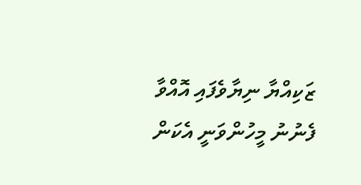ޒަކިއްޔާ ނިޔާވެފައި އޮއްވާ ފެނުނު މީހުންވަނީ އެކަން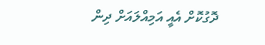ދޮގުކޮށް އެއީ އަމިއްލައަށް ދިން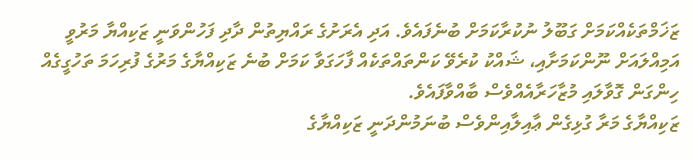ޒަޚަމްތަކެއްކަމަށް ގަބޫލު ނުކުރާކަމަށް ބުނެފައެވެ. އަދި އެރަށުގެ ރައްޔިތުން ދާދި ފަހުންވަނީ ޒަކިއްޔާ މަރުވީ އަމިއްލައަށް ނޫންކަމަށާއި، ޝައްކު ކުރެވޭ ކަންތައްތަކެއް ފާހަގަވާ ކަމަށް ބުނެ ޒަކިއްޔާގެ މަރުގެ ފުރިހަމަ ތަހުގީގެއް ހިންގަން ގޮވާލައި މުޒާހަރާއެއްވެސް ބާއްވާފައެވެ.
ޒަކިއްޔާގެ މަރާ ގުޅިގެން ޢާއިލާއިންވެސް ބުނަމުންދަނީ ޒަކިއްޔާގެ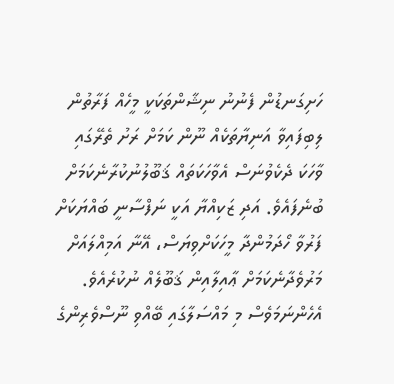ހަށިގަނޑުން ފެނުނު ނިޝާންތަކަކީ މީހެއް ފަރާތުން ލިބިފައިވާ އަނިޔާތަކެއް ނޫން ކަމަށް ރަށު ތެރޭގައި ވާހަކަ ދެކެވުނަސް އެވާހަކަތައް ޤަބޫލުނުކުރާނެކަމަށް ބުނެފައެވެ. އަދި ޒަކިއްޔާ އަކީ ނަފްސާނީ ބައްޔަކަށް ފަރުވާ ހޯދަމުންދާ މީހަކަށްވިޔަސް، އޭނާ އަމިއްލައަށް މަރުވެދާނެކަމަށް ޢާއިލާއިން ޤަބޫލެއް ނުކުރެއެވެ.
އެހެންނަމަވެސް މި މައްސަލާގައި ބޭއްވި ނޫސްވެރިންގެ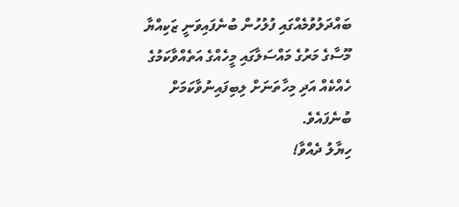ބައްދަލުވުމެއްގައި ފުލުހުން ބުނެފައިވަނީ ޒަކިއްޔާ މޫސާގެ މަރުގެ މައްސަލާގައި މީހެއްގެ އަތެއްވާކަމުގެ ހެއްކެއް އަދި މިހާތަނަށް ލިބިފައިނުވާކަމަށް ބުނެފައެވެ.
ހިޔާލު ދެއްވާ!